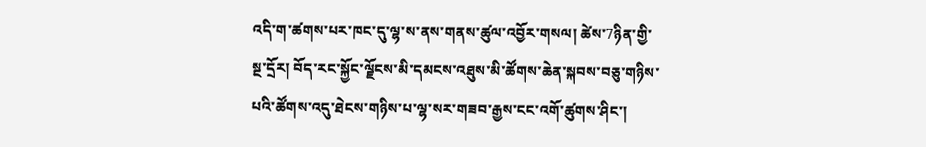འདི་ག་ཚགས་པར་ཁང་དུ་ལྷ་ས་ནས་གནས་ཚུལ་འབྱོར་གསལ། ཚེས་7ཉིན་གྱི་སྔ་དྲོར། བོད་རང་སྐྱོང་ལྗོངས་མི་དམངས་འཐུས་མི་ཚོགས་ཆེན་སྐབས་བཅུ་གཉིས་པའི་ཚོགས་འདུ་ཐེངས་གཉིས་པ་ལྷ་སར་གཟབ་རྒྱས་ངང་འགོ་ཚུགས་ཤིང་།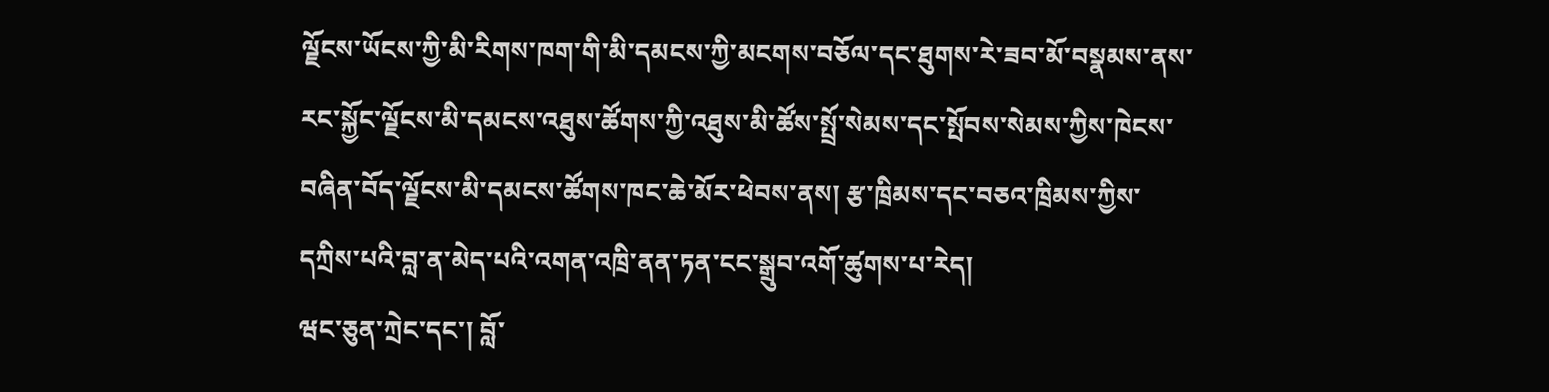ལྗོངས་ཡོངས་ཀྱི་མི་རིགས་ཁག་གི་མི་དམངས་ཀྱི་མངགས་བཅོལ་དང་ཐུགས་རེ་ཟབ་མོ་བསྣམས་ནས་རང་སྐྱོང་ལྗོངས་མི་དམངས་འཐུས་ཚོགས་ཀྱི་འཐུས་མི་ཚོས་སྤྲོ་སེམས་དང་སྤོབས་སེམས་ཀྱིས་ཁེངས་བཞིན་བོད་ལྗོངས་མི་དམངས་ཚོགས་ཁང་ཆེ་མོར་ཕེབས་ནས། རྩ་ཁྲིམས་དང་བཅའ་ཁྲིམས་ཀྱིས་དཀྲིས་པའི་བླ་ན་མེད་པའི་འགན་འཁྲི་ནན་ཏན་ངང་སྒྲུབ་འགོ་ཚུགས་པ་རེད།
ཝང་ཅུན་ཀྲེང་དང་། བློ་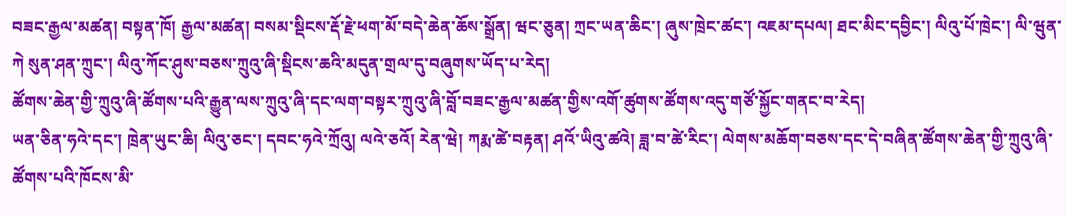བཟང་རྒྱལ་མཚན། བསྟན་ཁོ། རྒྱལ་མཚན། བསམ་སྡིངས་རྡོ་རྗེ་ཕག་མོ་བདེ་ཆེན་ཆོས་སྒྲོན། ཝང་ཅུན། ཀྲང་ཡན་ཆིང་། ཞུས་ཁྲེང་ཚང་། འཇམ་དཔལ། ཐང་མིང་དབྱིང་། ལིའུ་པོ་ཁྲེང་། ལི་ཝུན་ཀེ སུན་ཤན་ཀྲུང་། ལིའུ་ཀོང་ཤུས་བཅས་ཀྲུའུ་ཞི་སྡིངས་ཆའི་མདུན་གྲལ་དུ་བཞུགས་ཡོད་པ་རེད།
ཚོགས་ཆེན་གྱི་ཀྲུའུ་ཞི་ཚོགས་པའི་རྒྱུན་ལས་ཀྲུའུ་ཞི་དང་ལག་བསྟར་ཀྲུའུ་ཞི་བློ་བཟང་རྒྱལ་མཚན་གྱིས་འགོ་ཚུགས་ཚོགས་འདུ་གཙོ་སྐྱོང་གནང་བ་རེད།
ཡན་ཅིན་ཧའེ་དང་། ཁྲེན་ཡུང་ཆི། ལིའུ་ཅང་། དབང་ཧའེ་ཀྲོའུ། ལའེ་ཅའོ། རེན་ཝེ། ཀརྨ་ཚེ་བརྟན། ཤའོ་ཡིའུ་ཚའེ། ཟླ་བ་ཚེ་རིང་། ལེགས་མཆོག་བཅས་དང་དེ་བཞིན་ཚོགས་ཆེན་གྱི་ཀྲུའུ་ཞི་ཚོགས་པའི་ཁོངས་མི་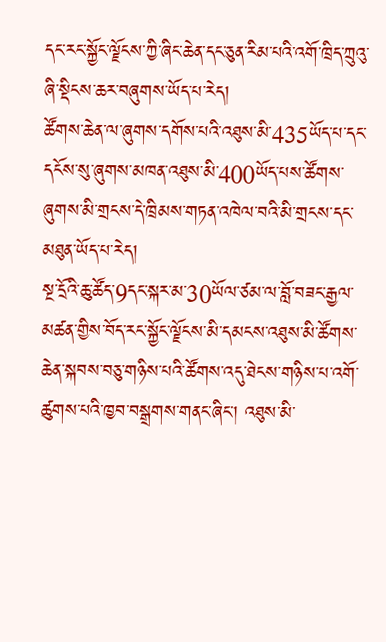དང་རང་སྐྱོང་ལྗོངས་ཀྱི་ཞིང་ཆེན་དང་ཅུན་རིམ་པའི་འགོ་ཁྲིད་ཀྲུའུ་ཞི་སྡིངས་ཆར་བཞུགས་ཡོད་པ་རེད།
ཚོགས་ཆེན་ལ་ཞུགས་དགོས་པའི་འཐུས་མི་435ཡོད་པ་དང་དངོས་སུ་ཞུགས་མཁན་འཐུས་མི་400ཡོད་པས་ཚོགས་ཞུགས་མི་གྲངས་དེ་ཁྲིམས་གཏན་འཁེལ་བའི་མི་གྲངས་དང་མཐུན་ཡོད་པ་རེད།
སྔ་དྲོའི་ཆུ་ཚོད་9དང་སྐར་མ་30ཡོལ་ཙམ་ལ་བློ་བཟང་རྒྱལ་མཚན་གྱིས་བོད་རང་སྐྱོང་ལྗོངས་མི་དམངས་འཐུས་མི་ཚོགས་ཆེན་སྐབས་བཅུ་གཉིས་པའི་ཚོགས་འདུ་ཐེངས་གཉིས་པ་འགོ་ཚུགས་པའི་ཁྱབ་བསྒྲགས་གནང་ཞིང་། འཐུས་མི་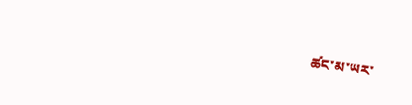ཚང་མ་ཡར་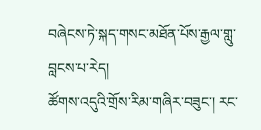བཞེངས་ཏེ་སྐད་གསང་མཐོན་པོས་རྒྱལ་གླུ་བླངས་པ་རེད།
ཚོགས་འདུའི་གྲོས་རིམ་གཞིར་བཟུང་། རང་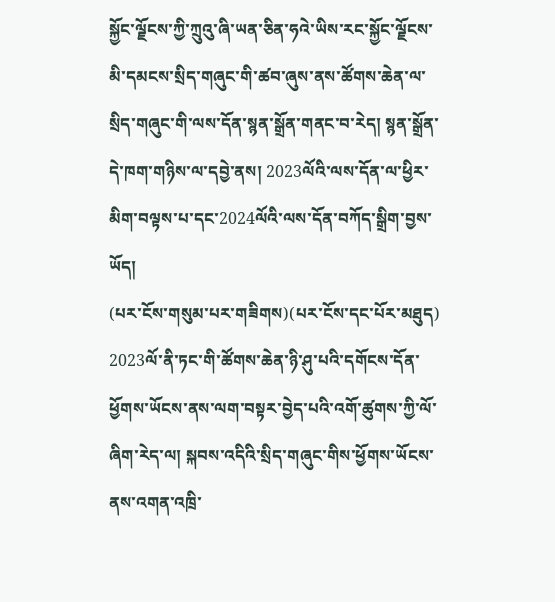སྐྱོང་ལྗོངས་ཀྱི་ཀྲུའུ་ཞི་ཡན་ཅིན་ཧའེ་ཡིས་རང་སྐྱོང་ལྗོངས་མི་དམངས་སྲིད་གཞུང་གི་ཚབ་ཞུས་ནས་ཚོགས་ཆེན་ལ་སྲིད་གཞུང་གི་ལས་དོན་སྙན་སྒྲོན་གནང་བ་རེད། སྙན་སྒྲོན་དེ་ཁག་གཉིས་ལ་དབྱེ་ནས། 2023ལོའི་ལས་དོན་ལ་ཕྱིར་མིག་བལྟས་པ་དང་2024ལོའི་ལས་དོན་བཀོད་སྒྲིག་བྱས་ཡོད།
(པར་ངོས་གསུམ་པར་གཟིགས)(པར་ངོས་དང་པོར་མཐུད)
2023ལོ་ནི་ཏང་གི་ཚོགས་ཆེན་ཉི་ཤུ་པའི་དགོངས་དོན་ཕྱོགས་ཡོངས་ནས་ལག་བསྟར་བྱེད་པའི་འགོ་ཚུགས་ཀྱི་ལོ་ཞིག་རེད་ལ། སྐབས་འདིའི་སྲིད་གཞུང་གིས་ཕྱོགས་ཡོངས་ནས་འགན་འཁྲི་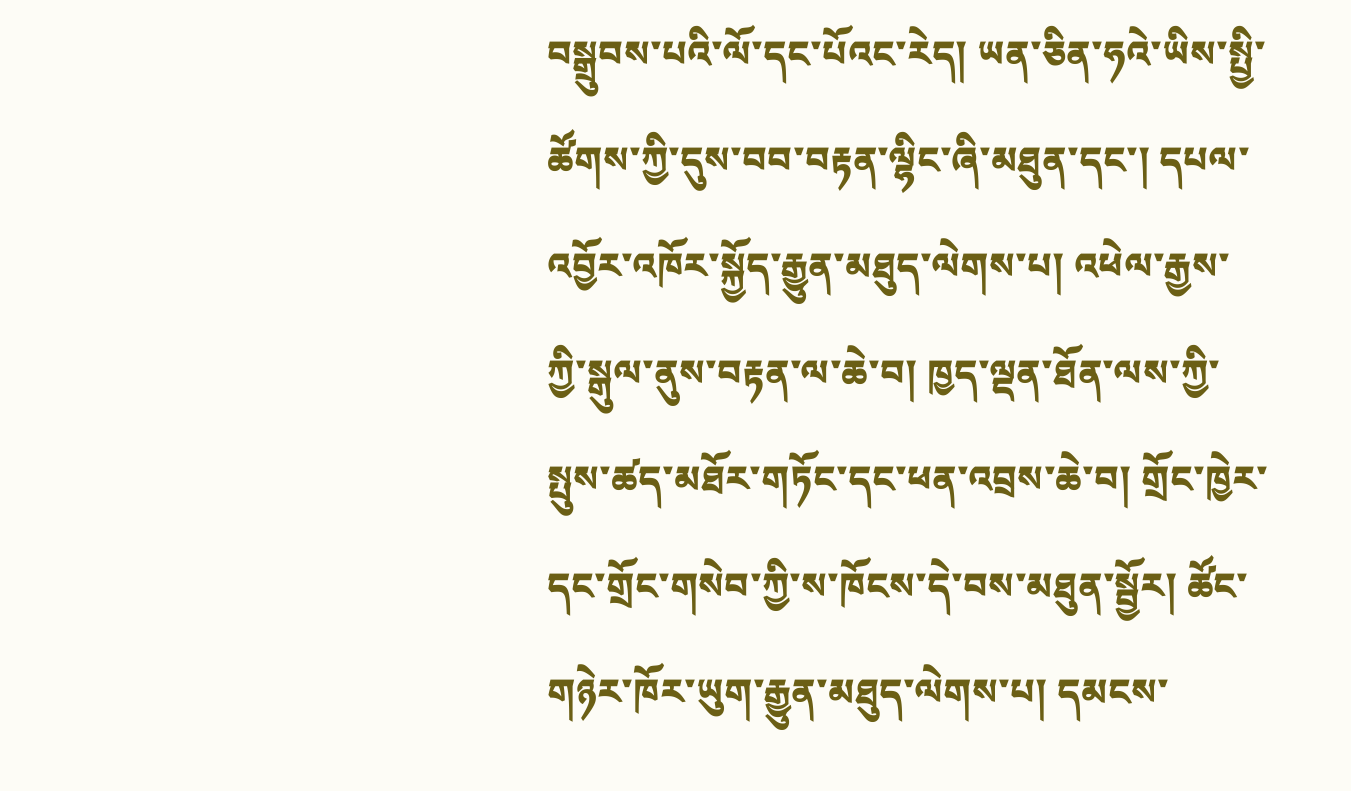བསྒྲུབས་པའི་ལོ་དང་པོའང་རེད། ཡན་ཅིན་ཧའེ་ཡིས་སྤྱི་ཚོགས་ཀྱི་དུས་བབ་བརྟན་ལྷིང་ཞི་མཐུན་དང་། དཔལ་འབྱོར་འཁོར་སྐྱོད་རྒྱུན་མཐུད་ལེགས་པ། འཕེལ་རྒྱས་ཀྱི་སྒུལ་ནུས་བརྟན་ལ་ཆེ་བ། ཁྱད་ལྡན་ཐོན་ལས་ཀྱི་སྤུས་ཚད་མཐོར་གཏོང་དང་ཕན་འབྲས་ཆེ་བ། གྲོང་ཁྱེར་དང་གྲོང་གསེབ་ཀྱི་ས་ཁོངས་དེ་བས་མཐུན་སྦྱོར། ཚོང་གཉེར་ཁོར་ཡུག་རྒྱུན་མཐུད་ལེགས་པ། དམངས་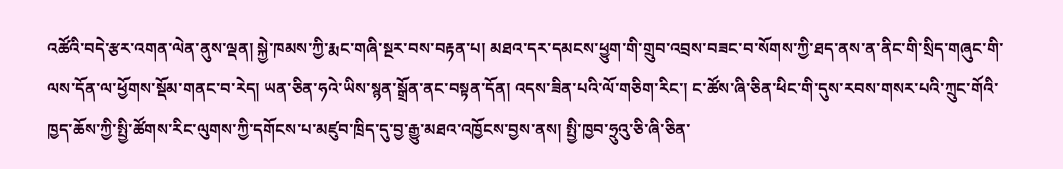འཚོའི་བདེ་རྩར་འགན་ལེན་ནུས་ལྡན། སྐྱེ་ཁམས་ཀྱི་རྨང་གཞི་སྔར་བས་བརྟན་པ། མཐའ་དར་དམངས་ཕྱུག་གི་གྲུབ་འབྲས་བཟང་བ་སོགས་ཀྱི་ཐད་ནས་ན་ནིང་གི་སྲིད་གཞུང་གི་ལས་དོན་ལ་ཕྱོགས་སྡོམ་གནང་བ་རེད། ཡན་ཅིན་ཧའེ་ཡིས་སྙན་སྒྲོན་ནང་བསྟན་དོན། འདས་ཟིན་པའི་ལོ་གཅིག་རིང་། ང་ཚོས་ཞི་ཅིན་ཕིང་གི་དུས་རབས་གསར་པའི་ཀྲུང་གོའི་ཁྱད་ཆོས་ཀྱི་སྤྱི་ཚོགས་རིང་ལུགས་ཀྱི་དགོངས་པ་མཛུབ་ཁྲིད་དུ་བྱ་རྒྱུ་མཐའ་འཁྱོངས་བྱས་ནས། སྤྱི་ཁྱབ་ཧྲུའུ་ཅི་ཞི་ཅིན་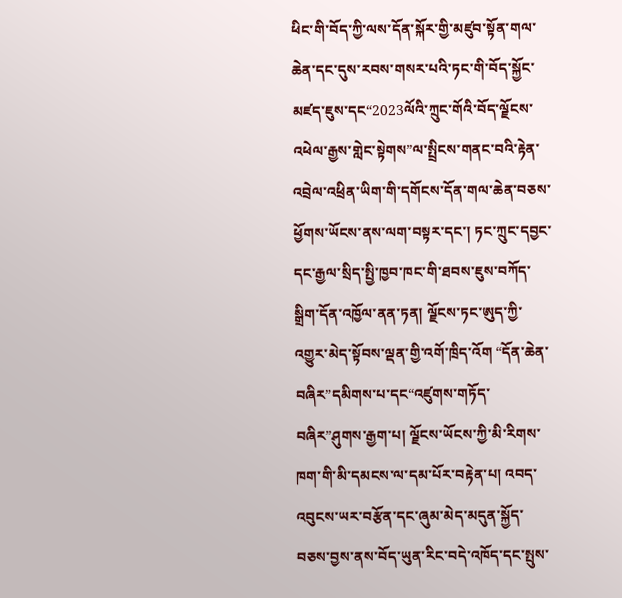ཕིང་གི་བོད་ཀྱི་ལས་དོན་སྐོར་གྱི་མཛུབ་སྟོན་གལ་ཆེན་དང་དུས་རབས་གསར་པའི་ཏང་གི་བོད་སྐྱོང་མཛད་ཇུས་དང“2023ལོའི་ཀྲུང་གོའི་བོད་ལྗོངས་འཕེལ་རྒྱས་གླེང་སྟེགས”ལ་སྤྲིངས་གནང་བའི་རྟེན་འབྲེལ་འཕྲིན་ཡིག་གི་དགོངས་དོན་གལ་ཆེན་བཅས་ཕྱོགས་ཡོངས་ནས་ལག་བསྟར་དང་། ཏང་ཀྲུང་དབྱང་དང་རྒྱལ་སྲིད་སྤྱི་ཁྱབ་ཁང་གི་ཐབས་ཇུས་བཀོད་སྒྲིག་དོན་འཁྱོལ་ནན་ཏན། ལྗོངས་ཏང་ཨུད་ཀྱི་འགྱུར་མེད་སྟོབས་ལྡན་གྱི་འགོ་ཁྲིད་འོག “དོན་ཆེན་བཞིར”དམིགས་པ་དང“འཛུགས་གཏོད་བཞིར”ཤུགས་རྒྱག་པ། ལྗོངས་ཡོངས་ཀྱི་མི་རིགས་ཁག་གི་མི་དམངས་ལ་དམ་པོར་བརྟེན་པ། འབད་འབུངས་ཡར་བརྩོན་དང་ཞུམ་མེད་མདུན་སྐྱོད་བཅས་བྱས་ནས་བོད་ཡུན་རིང་བདེ་འཁོད་དང་སྤུས་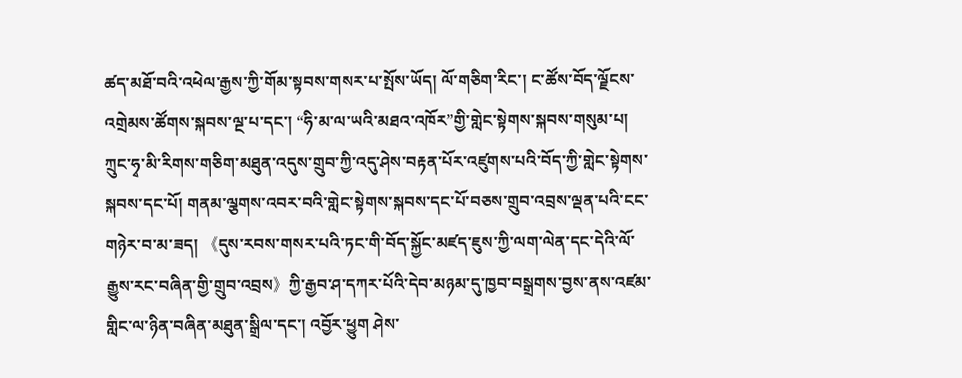ཚད་མཐོ་བའི་འཕེལ་རྒྱས་ཀྱི་གོམ་སྟབས་གསར་པ་སྤོས་ཡོད། ལོ་གཅིག་རིང་། ང་ཚོས་བོད་ལྗོངས་འགྲེམས་ཚོགས་སྐབས་ལྔ་པ་དང་། “ཧི་མ་ལ་ཡའི་མཐའ་འཁོར”གྱི་གླེང་སྟེགས་སྐབས་གསུམ་པ། ཀྲུང་ཧྭ་མི་རིགས་གཅིག་མཐུན་འདུས་གྲུབ་ཀྱི་འདུ་ཤེས་བརྟན་པོར་འཛུགས་པའི་བོད་ཀྱི་གླེང་སྟེགས་སྐབས་དང་པོ། གནམ་ལྕགས་འབར་བའི་གླེང་སྟེགས་སྐབས་དང་པོ་བཅས་གྲུབ་འབྲས་ལྡན་པའི་ངང་གཉེར་བ་མ་ཟད། 《དུས་རབས་གསར་པའི་ཏང་གི་བོད་སྐྱོང་མཛད་ཇུས་ཀྱི་ལག་ལེན་དང་དེའི་ལོ་རྒྱུས་རང་བཞིན་གྱི་གྲུབ་འབྲས》ཀྱི་རྒྱབ་ཤ་དཀར་པོའི་དེབ་མཉམ་དུ་ཁྱབ་བསྒྲགས་བྱས་ནས་འཛམ་གླིང་ལ་ཉིན་བཞིན་མཐུན་སྒྲིལ་དང་། འབྱོར་ཕྱུག ཤེས་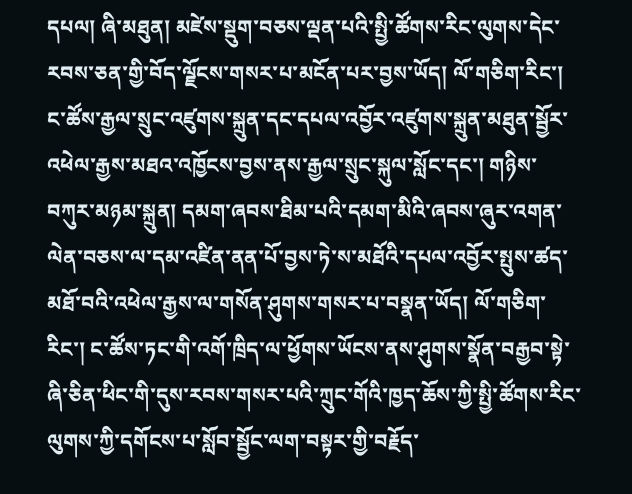དཔལ། ཞི་མཐུན། མཛེས་སྡུག་བཅས་ལྡན་པའི་སྤྱི་ཚོགས་རིང་ལུགས་དེང་རབས་ཅན་གྱི་བོད་ལྗོངས་གསར་པ་མངོན་པར་བྱས་ཡོད། ལོ་གཅིག་རིང་། ང་ཚོས་རྒྱལ་སྲུང་འཛུགས་སྐྲུན་དང་དཔལ་འབྱོར་འཛུགས་སྐྲུན་མཐུན་སྦྱོར་འཕེལ་རྒྱས་མཐའ་འཁྱོངས་བྱས་ནས་རྒྱལ་སྲུང་སྐུལ་སློང་དང་། གཉིས་བཀུར་མཉམ་སྐྲུན། དམག་ཞབས་ཐིམ་པའི་དམག་མིའི་ཞབས་ཞུར་འགན་ལེན་བཅས་ལ་དམ་འཛིན་ནན་པོ་བྱས་ཏེ་ས་མཐོའི་དཔལ་འབྱོར་སྤུས་ཚད་མཐོ་བའི་འཕེལ་རྒྱས་ལ་གསོན་ཤུགས་གསར་པ་བསྣན་ཡོད། ལོ་གཅིག་རིང་། ང་ཚོས་ཏང་གི་འགོ་ཁྲིད་ལ་ཕྱོགས་ཡོངས་ནས་ཤུགས་སྣོན་བརྒྱབ་སྟེ་ཞི་ཅིན་ཕིང་གི་དུས་རབས་གསར་པའི་ཀྲུང་གོའི་ཁྱད་ཆོས་ཀྱི་སྤྱི་ཚོགས་རིང་ལུགས་ཀྱི་དགོངས་པ་སློབ་སྦྱོང་ལག་བསྟར་གྱི་བརྗོད་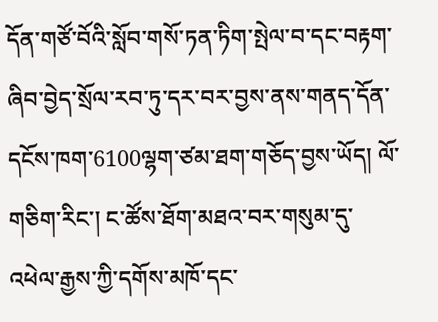དོན་གཙོ་བོའི་སློབ་གསོ་ཏན་ཏིག་སྤེལ་བ་དང་བརྟག་ཞིབ་བྱེད་སྲོལ་རབ་ཏུ་དར་བར་བྱས་ནས་གནད་དོན་དངོས་ཁག་6100ལྷག་ཙམ་ཐག་གཅོད་བྱས་ཡོད། ལོ་གཅིག་རིང་། ང་ཚོས་ཐོག་མཐའ་བར་གསུམ་དུ་འཕེལ་རྒྱས་ཀྱི་དགོས་མཁོ་དང་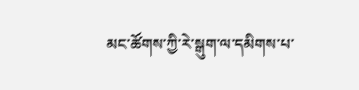མང་ཚོགས་ཀྱི་རེ་སྒུག་ལ་དམིགས་པ་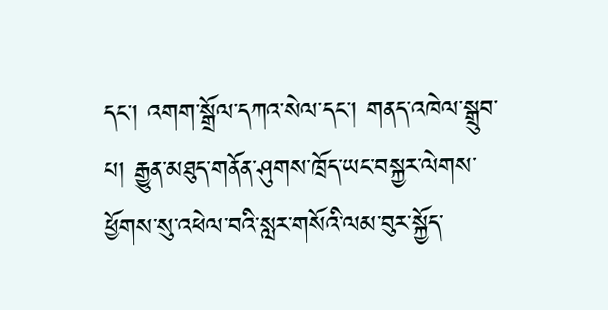དང་། འགག་སྒྲོལ་དཀའ་སེལ་དང་། གནད་འཁེལ་སྒྲུབ་པ། རྒྱུན་མཐུད་གནོན་ཤུགས་ཁྲོད་ཡང་བསྐྱར་ལེགས་ཕྱོགས་སུ་འཕེལ་བའི་སླར་གསོའི་ལམ་བུར་སྐྱོད་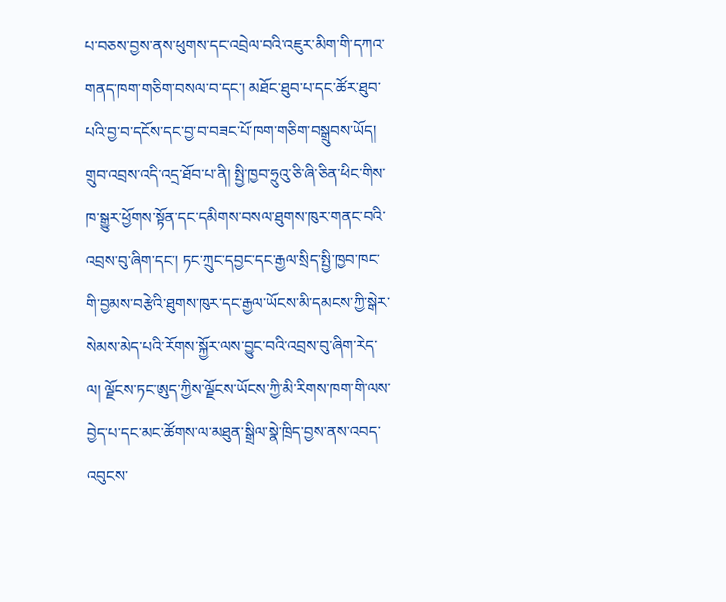པ་བཅས་བྱས་ནས་ཕུགས་དང་འབྲེལ་བའི་འཇུར་མིག་གི་དཀའ་གནད་ཁག་གཅིག་བསལ་བ་དང་། མཐོང་ཐུབ་པ་དང་ཚོར་ཐུབ་པའི་བྱ་བ་དངོས་དང་བྱ་བ་བཟང་པོ་ཁག་གཅིག་བསྒྲུབས་ཡོད། གྲུབ་འབྲས་འདི་འདྲ་ཐོབ་པ་ནི། སྤྱི་ཁྱབ་ཧྲུའུ་ཅི་ཞི་ཅིན་ཕིང་གིས་ཁ་སྒྱུར་ཕྱོགས་སྟོན་དང་དམིགས་བསལ་ཐུགས་ཁུར་གནང་བའི་འབྲས་བུ་ཞིག་དང་། ཏང་ཀྲུང་དབྱང་དང་རྒྱལ་སྲིད་སྤྱི་ཁྱབ་ཁང་གི་བྱམས་བརྩེའི་ཐུགས་ཁུར་དང་རྒྱལ་ཡོངས་མི་དམངས་ཀྱི་སྒེར་སེམས་མེད་པའི་རོགས་སྐྱོར་ལས་བྱུང་བའི་འབྲས་བུ་ཞིག་རེད་ལ། ལྗོངས་ཏང་ཨུད་ཀྱིས་ལྗོངས་ཡོངས་ཀྱི་མི་རིགས་ཁག་གི་ལས་བྱེད་པ་དང་མང་ཚོགས་ལ་མཐུན་སྒྲིལ་སྣེ་ཁྲིད་བྱས་ནས་འབད་འབུངས་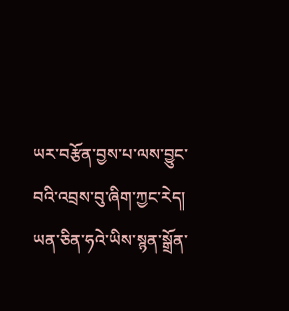ཡར་བརྩོན་བྱས་པ་ལས་བྱུང་བའི་འབྲས་བུ་ཞིག་ཀྱང་རེད།
ཡན་ཅིན་ཧའེ་ཡིས་སྙན་སྒྲོན་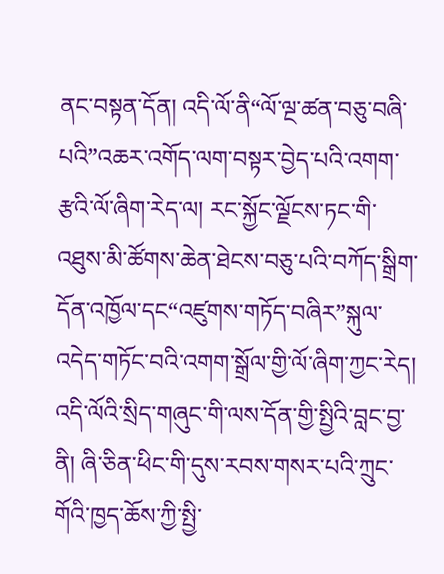ནང་བསྟན་དོན། འདི་ལོ་ནི“ལོ་ལྔ་ཚན་བཅུ་བཞི་པའི”འཆར་འགོད་ལག་བསྟར་བྱེད་པའི་འགག་རྩའི་ལོ་ཞིག་རེད་ལ། རང་སྐྱོང་ལྗོངས་ཏང་གི་འཐུས་མི་ཚོགས་ཆེན་ཐེངས་བཅུ་པའི་བཀོད་སྒྲིག་དོན་འཁྱོལ་དང“འཛུགས་གཏོད་བཞིར”སྐུལ་འདེད་གཏོང་བའི་འགག་སྒྲོལ་གྱི་ལོ་ཞིག་ཀྱང་རེད། འདི་ལོའི་སྲིད་གཞུང་གི་ལས་དོན་གྱི་སྤྱིའི་བླང་བྱ་ནི། ཞི་ཅིན་ཕིང་གི་དུས་རབས་གསར་པའི་ཀྲུང་གོའི་ཁྱད་ཆོས་ཀྱི་སྤྱི་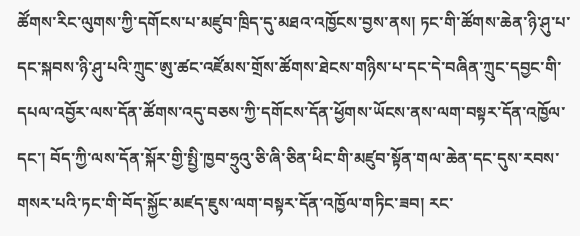ཚོགས་རིང་ལུགས་ཀྱི་དགོངས་པ་མཛུབ་ཁྲིད་དུ་མཐའ་འཁྱོངས་བྱས་ནས། ཏང་གི་ཚོགས་ཆེན་ཉི་ཤུ་པ་དང་སྐབས་ཉི་ཤུ་པའི་ཀྲུང་ཨུ་ཚང་འཛོམས་གྲོས་ཚོགས་ཐེངས་གཉིས་པ་དང་དེ་བཞིན་ཀྲུང་དབྱང་གི་དཔལ་འབྱོར་ལས་དོན་ཚོགས་འདུ་བཅས་ཀྱི་དགོངས་དོན་ཕྱོགས་ཡོངས་ནས་ལག་བསྟར་དོན་འཁྱོལ་དང་། བོད་ཀྱི་ལས་དོན་སྐོར་གྱི་སྤྱི་ཁྱབ་ཧྲུའུ་ཅི་ཞི་ཅིན་ཕིང་གི་མཛུབ་སྟོན་གལ་ཆེན་དང་དུས་རབས་གསར་པའི་ཏང་གི་བོད་སྐྱོང་མཛད་ཇུས་ལག་བསྟར་དོན་འཁྱོལ་གཏིང་ཟབ། རང་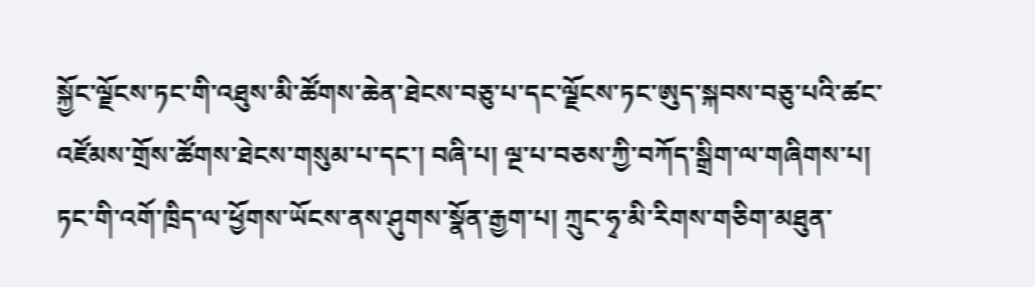སྐྱོང་ལྗོངས་ཏང་གི་འཐུས་མི་ཚོགས་ཆེན་ཐེངས་བཅུ་པ་དང་ལྗོངས་ཏང་ཨུད་སྐབས་བཅུ་པའི་ཚང་འཛོམས་གྲོས་ཚོགས་ཐེངས་གསུམ་པ་དང་། བཞི་པ། ལྔ་པ་བཅས་ཀྱི་བཀོད་སྒྲིག་ལ་གཞིགས་པ། ཏང་གི་འགོ་ཁྲིད་ལ་ཕྱོགས་ཡོངས་ནས་ཤུགས་སྣོན་རྒྱག་པ། ཀྲུང་ཧྭ་མི་རིགས་གཅིག་མཐུན་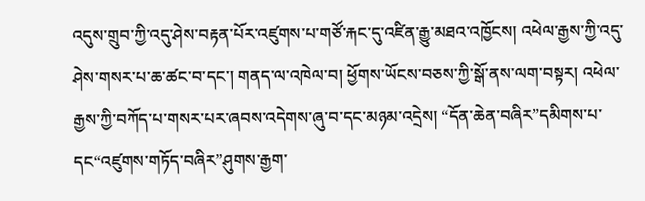འདུས་གྲུབ་ཀྱི་འདུ་ཤེས་བརྟན་པོར་འཛུགས་པ་གཙོ་རྐང་དུ་འཛིན་རྒྱུ་མཐའ་འཁྱོངས། འཕེལ་རྒྱས་ཀྱི་འདུ་ཤེས་གསར་པ་ཆ་ཚང་བ་དང་། གནད་ལ་འཁེལ་བ། ཕྱོགས་ཡོངས་བཅས་ཀྱི་སྒོ་ནས་ལག་བསྟར། འཕེལ་རྒྱས་ཀྱི་བཀོད་པ་གསར་པར་ཞབས་འདེགས་ཞུ་བ་དང་མཉམ་འདྲེས། “དོན་ཆེན་བཞིར”དམིགས་པ་དང“འཛུགས་གཏོད་བཞིར”ཤུགས་རྒྱག་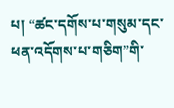པ། “ཚང་དགོས་པ་གསུམ་དང་ཕན་འདོགས་པ་གཅིག”གི་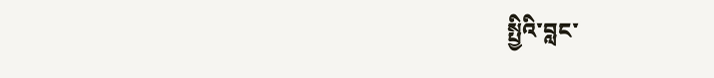སྤྱིའི་བླང་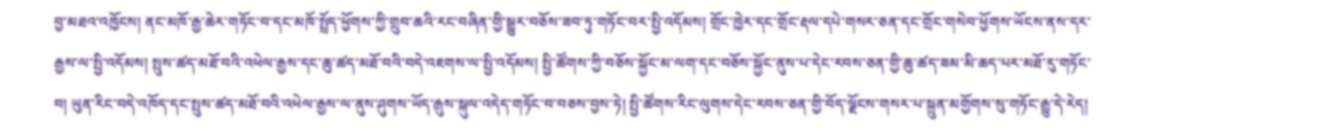བྱ་མཐའ་འཁྱོངས། ནང་མཁོ་རྒྱ་ཆེར་གཏོང་བ་དང་མཁོ་སྤྲོད་ཕྱོགས་ཀྱི་གྲུབ་ཆའི་རང་བཞིན་གྱི་སྒྱུར་བཅོས་ཟབ་ཏུ་གཏོང་བར་སྤྱི་འདོམས། གྲོང་ཁྱེར་དང་གྲོང་རྡལ་དཔེ་གསར་ཅན་དང་གྲོང་གསེབ་ཕྱོགས་ཡོངས་ནས་དར་རྒྱས་ལ་སྤྱི་འདོམས། སྤུས་ཚད་མཐོ་བའི་འཕེལ་རྒྱས་དང་ཆུ་ཚད་མཐོ་བའི་བདེ་འཇགས་ལ་སྤྱི་འདོམས། སྤྱི་ཚོགས་ཀྱི་བཅོས་སྐྱོང་མ་ལག་དང་བཅོས་སྐྱོང་ནུས་པ་དེང་རབས་ཅན་གྱི་ཆུ་ཚད་ཟམ་མི་ཆད་པར་མཐོ་རུ་གཏོང་བ། ཡུན་རིང་བདེ་འཁོད་དང་སྤུས་ཚད་མཐོ་བའི་འཕེལ་རྒྱས་ལ་ནུས་ཤུགས་ཡོད་རྒུས་སྐུལ་འདེད་གཏོང་བ་བཅས་བྱས་ཏེ། སྤྱི་ཚོགས་རིང་ལུགས་དེང་རབས་ཅན་གྱི་བོད་ལྗོངས་གསར་པ་སྐྲུན་མགྱོགས་སུ་གཏོང་རྒྱུ་དེ་རེད།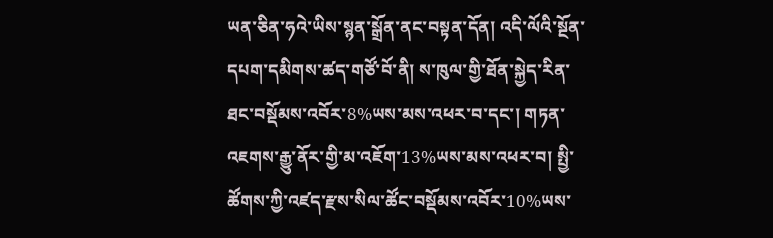ཡན་ཅིན་ཧའེ་ཡིས་སྙན་སྒྲོན་ནང་བསྟན་དོན། འདི་ལོའི་སྔོན་དཔག་དམིགས་ཚད་གཙོ་བོ་ནི། ས་ཁུལ་གྱི་ཐོན་སྐྱེད་རིན་ཐང་བསྡོམས་འབོར་8%ཡས་མས་འཕར་བ་དང་། གཏན་འཇགས་རྒྱུ་ནོར་གྱི་མ་འཇོག་13%ཡས་མས་འཕར་བ། སྤྱི་ཚོགས་ཀྱི་འཛད་རྫས་སིལ་ཚོང་བསྡོམས་འབོར་10%ཡས་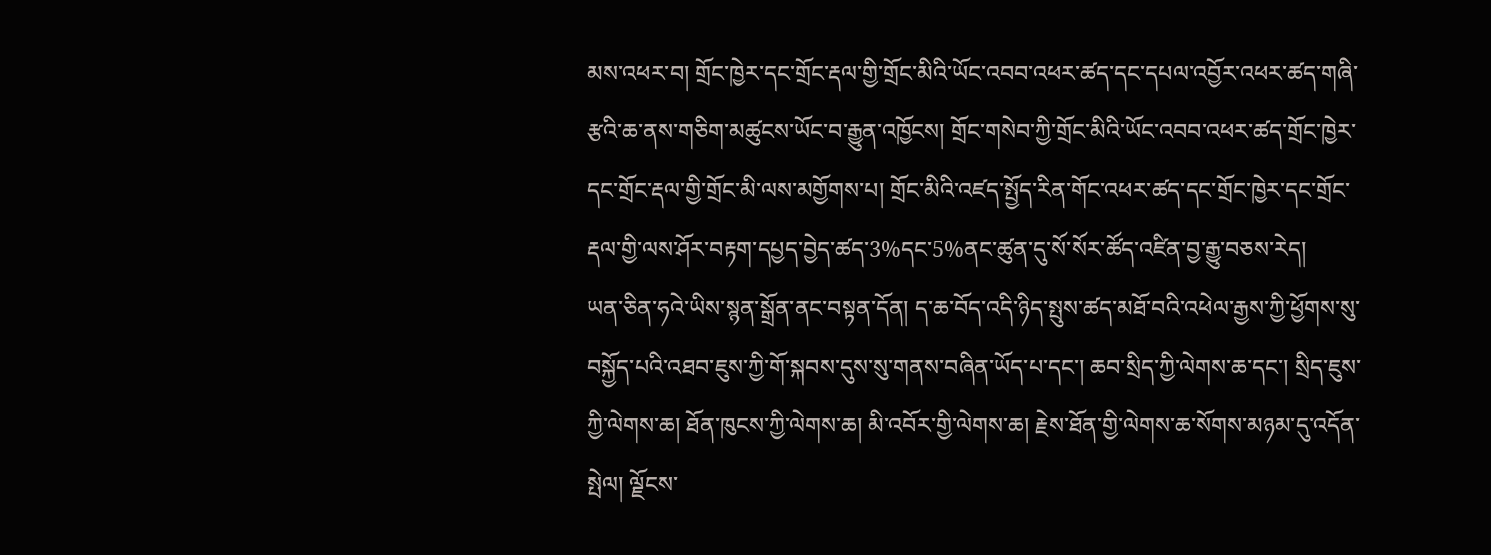མས་འཕར་བ། གྲོང་ཁྱེར་དང་གྲོང་རྡལ་གྱི་གྲོང་མིའི་ཡོང་འབབ་འཕར་ཚད་དང་དཔལ་འབྱོར་འཕར་ཚད་གཞི་རྩའི་ཆ་ནས་གཅིག་མཚུངས་ཡོང་བ་རྒྱུན་འཁྱོངས། གྲོང་གསེབ་ཀྱི་གྲོང་མིའི་ཡོང་འབབ་འཕར་ཚད་གྲོང་ཁྱེར་དང་གྲོང་རྡལ་གྱི་གྲོང་མི་ལས་མགྱོགས་པ། གྲོང་མིའི་འཛད་སྤྱོད་རིན་གོང་འཕར་ཚད་དང་གྲོང་ཁྱེར་དང་གྲོང་རྡལ་གྱི་ལས་ཤོར་བརྟག་དཔྱད་བྱེད་ཚད་3%དང་5%ནང་ཚུན་དུ་སོ་སོར་ཚོད་འཛིན་བྱ་རྒྱུ་བཅས་རེད།
ཡན་ཅིན་ཧའེ་ཡིས་སྙན་སྒྲོན་ནང་བསྟན་དོན། ད་ཆ་བོད་འདི་ཉིད་སྤུས་ཚད་མཐོ་བའི་འཕེལ་རྒྱས་ཀྱི་ཕྱོགས་སུ་བསྐྱོད་པའི་འཐབ་ཇུས་ཀྱི་གོ་སྐབས་དུས་སུ་གནས་བཞིན་ཡོད་པ་དང་། ཆབ་སྲིད་ཀྱི་ལེགས་ཆ་དང་། སྲིད་ཇུས་ཀྱི་ལེགས་ཆ། ཐོན་ཁུངས་ཀྱི་ལེགས་ཆ། མི་འབོར་གྱི་ལེགས་ཆ། རྗེས་ཐོན་གྱི་ལེགས་ཆ་སོགས་མཉམ་དུ་འདོན་སྤེལ། ལྗོངས་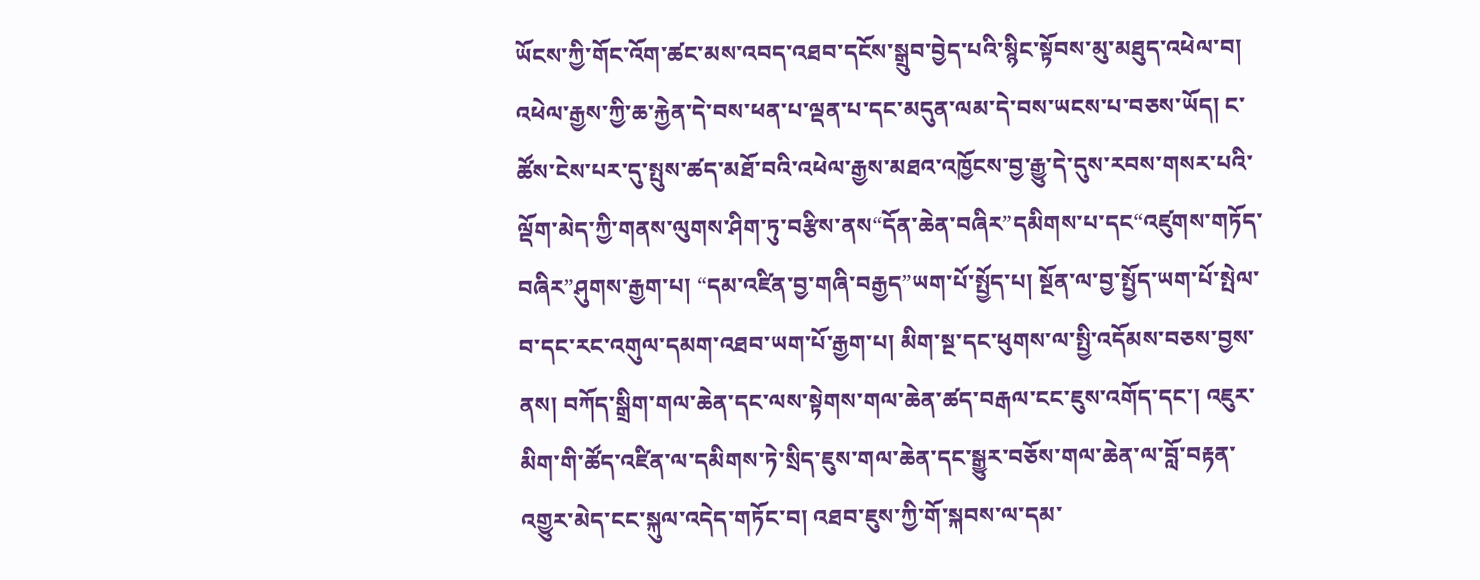ཡོངས་ཀྱི་གོང་འོག་ཚང་མས་འབད་འཐབ་དངོས་སྒྲུབ་བྱེད་པའི་སྙིང་སྟོབས་མུ་མཐུད་འཕེལ་བ། འཕེལ་རྒྱས་ཀྱི་ཆ་རྐྱེན་དེ་བས་ཕན་པ་ལྡན་པ་དང་མདུན་ལམ་དེ་བས་ཡངས་པ་བཅས་ཡོད། ང་ཚོས་ངེས་པར་དུ་སྤུས་ཚད་མཐོ་བའི་འཕེལ་རྒྱས་མཐའ་འཁྱོངས་བྱ་རྒྱུ་དེ་དུས་རབས་གསར་པའི་ལྡོག་མེད་ཀྱི་གནས་ལུགས་ཤིག་ཏུ་བརྩིས་ནས“དོན་ཆེན་བཞིར”དམིགས་པ་དང“འཛུགས་གཏོད་བཞིར”ཤུགས་རྒྱག་པ། “དམ་འཛིན་བྱ་གཞི་བརྒྱད”ཡག་པོ་སྤྱོད་པ། སྔོན་ལ་བྱ་སྤྱོད་ཡག་པོ་སྤེལ་བ་དང་རང་འགུལ་དམག་འཐབ་ཡག་པོ་རྒྱག་པ། མིག་སྔ་དང་ཕུགས་ལ་སྤྱི་འདོམས་བཅས་བྱས་ནས། བཀོད་སྒྲིག་གལ་ཆེན་དང་ལས་སྟེགས་གལ་ཆེན་ཚད་བརྒལ་ངང་ཇུས་འགོད་དང་། འཇུར་མིག་གི་ཚོད་འཛིན་ལ་དམིགས་ཏེ་སྲིད་ཇུས་གལ་ཆེན་དང་སྒྱུར་བཅོས་གལ་ཆེན་ལ་བློ་བརྟན་འགྱུར་མེད་ངང་སྐུལ་འདེད་གཏོང་བ། འཐབ་ཇུས་ཀྱི་གོ་སྐབས་ལ་དམ་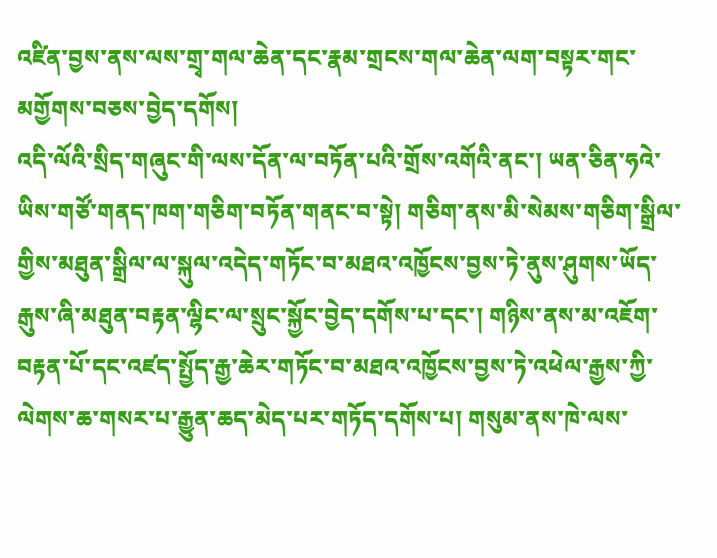འཛིན་བྱས་ནས་ལས་གྲྭ་གལ་ཆེན་དང་རྣམ་གྲངས་གལ་ཆེན་ལག་བསྟར་གང་མགྱོགས་བཅས་བྱེད་དགོས།
འདི་ལོའི་སྲིད་གཞུང་གི་ལས་དོན་ལ་བཏོན་པའི་གྲོས་འགོའི་ནང་། ཡན་ཅིན་ཧའེ་ཡིས་གཙོ་གནད་ཁག་གཅིག་བཏོན་གནང་བ་སྟེ། གཅིག་ནས་མི་སེམས་གཅིག་སྒྲིལ་གྱིས་མཐུན་སྒྲིལ་ལ་སྐུལ་འདེད་གཏོང་བ་མཐའ་འཁྱོངས་བྱས་ཏེ་ནུས་ཤུགས་ཡོད་རྒུས་ཞི་མཐུན་བརྟན་ལྷིང་ལ་སྲུང་སྐྱོང་བྱེད་དགོས་པ་དང་། གཉིས་ནས་མ་འཇོག་བརྟན་པོ་དང་འཛད་སྤྱོད་རྒྱ་ཆེར་གཏོང་བ་མཐའ་འཁྱོངས་བྱས་ཏེ་འཕེལ་རྒྱས་ཀྱི་ལེགས་ཆ་གསར་པ་རྒྱུན་ཆད་མེད་པར་གཏོད་དགོས་པ། གསུམ་ནས་ཁེ་ལས་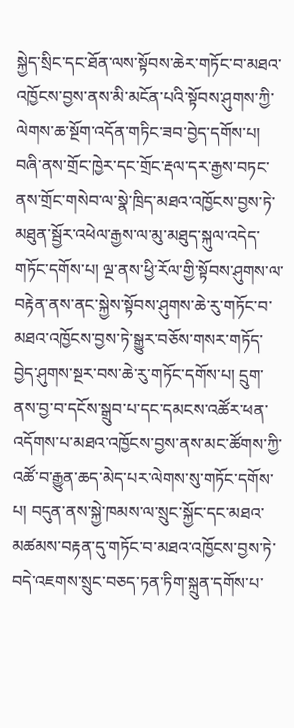སྐྱེད་སྲིང་དང་ཐོན་ལས་སྟོབས་ཆེར་གཏོང་བ་མཐའ་འཁྱོངས་བྱས་ནས་མི་མངོན་པའི་སྟོབས་ཤུགས་ཀྱི་ལེགས་ཆ་སྔོག་འདོན་གཏིང་ཟབ་བྱེད་དགོས་པ། བཞི་ནས་གྲོང་ཁྱེར་དང་གྲོང་རྡལ་དར་རྒྱས་བཏང་ནས་གྲོང་གསེབ་ལ་སྣེ་ཁྲིད་མཐའ་འཁྱོངས་བྱས་ཏེ་མཐུན་སྦྱོར་འཕེལ་རྒྱས་ལ་མུ་མཐུད་སྐུལ་འདེད་གཏོང་དགོས་པ། ལྔ་ནས་ཕྱི་རོལ་གྱི་སྟོབས་ཤུགས་ལ་བརྟེན་ནས་ནང་སྐྱེས་སྟོབས་ཤུགས་ཆེ་རུ་གཏོང་བ་མཐའ་འཁྱོངས་བྱས་ཏེ་སྒྱུར་བཅོས་གསར་གཏོད་བྱེད་ཤུགས་སྔར་བས་ཆེ་རུ་གཏོང་དགོས་པ། དྲུག་ནས་བྱ་བ་དངོས་སྒྲུབ་པ་དང་དམངས་འཚོར་ཕན་འདོགས་པ་མཐའ་འཁྱོངས་བྱས་ནས་མང་ཚོགས་ཀྱི་འཚོ་བ་རྒྱུན་ཆད་མེད་པར་ལེགས་སུ་གཏོང་དགོས་པ། བདུན་ནས་སྐྱེ་ཁམས་ལ་སྲུང་སྐྱོང་དང་མཐའ་མཚམས་བརྟན་དུ་གཏོང་བ་མཐའ་འཁྱོངས་བྱས་ཏེ་བདེ་འཇགས་སྲུང་བཅད་ཏན་ཏིག་སྐྲུན་དགོས་པ་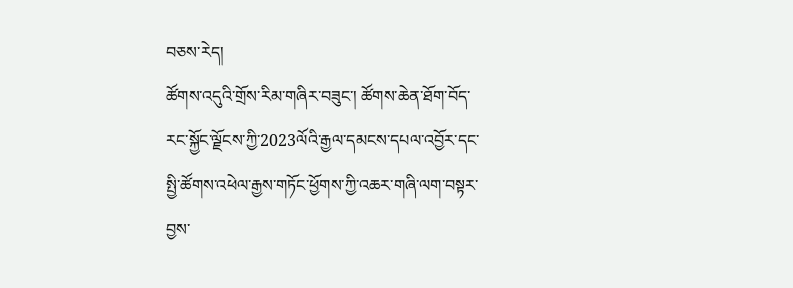བཅས་རེད།
ཚོགས་འདུའི་གྲོས་རིམ་གཞིར་བཟུང་། ཚོགས་ཆེན་ཐོག་བོད་རང་སྐྱོང་ལྗོངས་ཀྱི་2023ལོའི་རྒྱལ་དམངས་དཔལ་འབྱོར་དང་སྤྱི་ཚོགས་འཕེལ་རྒྱས་གཏོང་ཕྱོགས་ཀྱི་འཆར་གཞི་ལག་བསྟར་བྱས་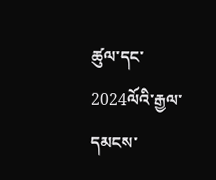ཚུལ་དང་2024ལོའི་རྒྱལ་དམངས་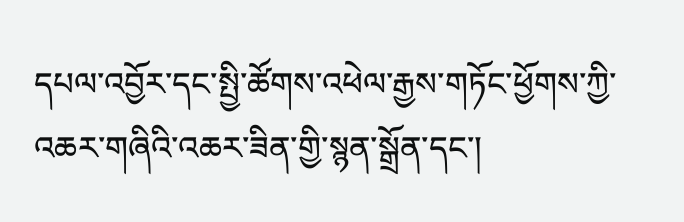དཔལ་འབྱོར་དང་སྤྱི་ཚོགས་འཕེལ་རྒྱས་གཏོང་ཕྱོགས་ཀྱི་འཆར་གཞིའི་འཆར་ཟིན་གྱི་སྙན་སྒྲོན་དང་།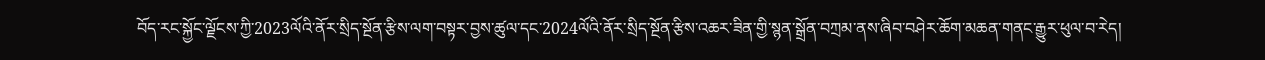བོད་རང་སྐྱོང་ལྗོངས་ཀྱི་2023ལོའི་ནོར་སྲིད་སྔོན་རྩིས་ལག་བསྟར་བྱས་ཚུལ་དང་2024ལོའི་ནོར་སྲིད་སྔོན་རྩིས་འཆར་ཟིན་གྱི་སྙན་སྒྲོན་བཀྲམ་ནས་ཞིབ་བཤེར་ཆོག་མཆན་གནང་རྒྱུར་ཕུལ་བ་རེད།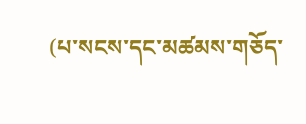(པ་སངས་དང་མཚམས་གཅོད་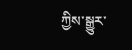ཀྱིས་སྒྱུར་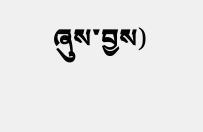ཞུས་བྱས)